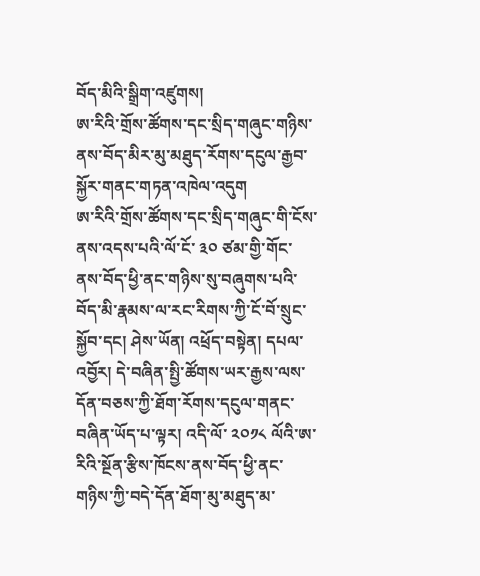བོད་མིའི་སྒྲིག་འཛུགས།
ཨ་རིའི་གྲོས་ཚོགས་དང་སྲིད་གཞུང་གཉིས་ནས་བོད་མིར་མུ་མཐུད་རོགས་དངུལ་རྒྱབ་སྐྱོར་གནང་གཏན་འཁེལ་འདུག
ཨ་རིའི་གྲོས་ཚོགས་དང་སྲིད་གཞུང་གི་ངོས་ནས་འདས་པའི་ལོ་ངོ་ ༣༠ ཙམ་གྱི་གོང་ནས་བོད་ཕྱི་ནང་གཉིས་སུ་བཞུགས་པའི་བོད་མི་རྣམས་ལ་རང་རིགས་ཀྱི་ངོ་བོ་སྲུང་སྐྱོབ་དང། ཤེས་ཡོན། འཕྲོད་བསྟེན། དཔལ་འབྱོར། དེ་བཞིན་སྤྱི་ཚོགས་ཡར་རྒྱས་ལས་དོན་བཅས་ཀྱི་ཐོག་རོགས་དངུལ་གནང་བཞིན་ཡོད་པ་ལྟར། འདི་ལོ་ ༢༠༡༨ ལོའི་ཨ་རིའི་སྔོན་རྩིས་ཁོངས་ནས་བོད་ཕྱི་ནང་གཉིས་ཀྱི་བདེ་དོན་ཐོག་མུ་མཐུད་མ་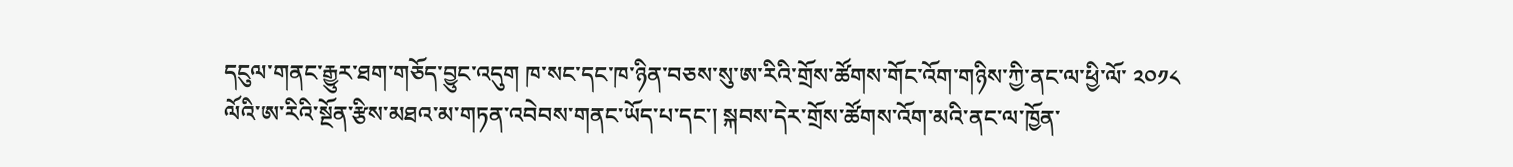དངུལ་གནང་རྒྱུར་ཐག་གཅོད་བྱུང་འདུག ཁ་སང་དང་ཁ་ཉིན་བཅས་སུ་ཨ་རིའི་གྲོས་ཚོགས་གོང་འོག་གཉིས་ཀྱི་ནང་ལ་ཕྱི་ལོ་ ༢༠༡༨ ལོའི་ཨ་རིའི་སྔོན་རྩིས་མཐའ་མ་གཏན་འབེབས་གནང་ཡོད་པ་དང་། སྐབས་དེར་གྲོས་ཚོགས་འོག་མའི་ནང་ལ་ཁྱོན་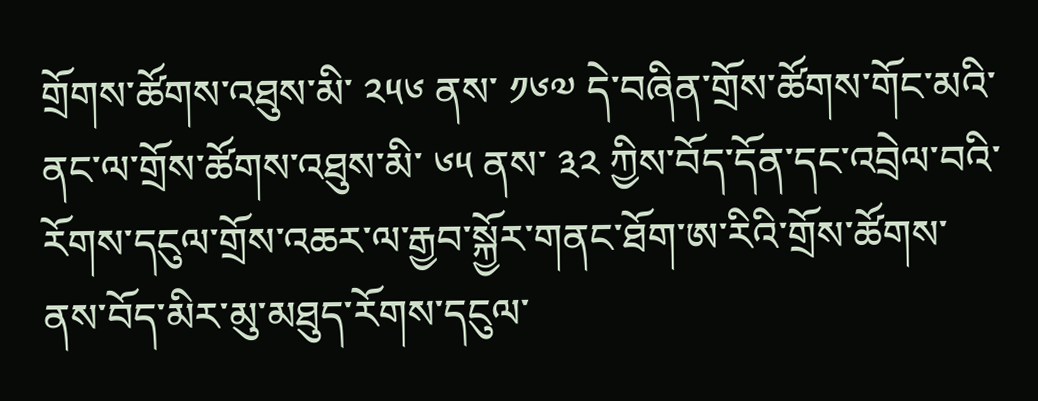གྲོགས་ཚོགས་འཐུས་མི་ ༢༥༦ ནས་ ༡༦༧ དེ་བཞིན་གྲོས་ཚོགས་གོང་མའི་ནང་ལ་གྲོས་ཚོགས་འཐུས་མི་ ༦༥ ནས་ ༣༢ ཀྱིས་བོད་དོན་དང་འབྲེལ་བའི་རོགས་དངུལ་གྲོས་འཆར་ལ་རྒྱབ་སྐྱོར་གནང་ཐོག་ཨ་རིའི་གྲོས་ཚོགས་ནས་བོད་མིར་མུ་མཐུད་རོགས་དངུལ་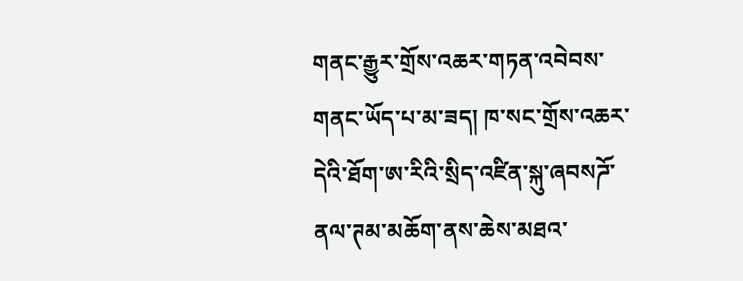གནང་རྒྱུར་གྲོས་འཆར་གཏན་འབེབས་གནང་ཡོད་པ་མ་ཟད། ཁ་སང་གྲོས་འཆར་དེའི་ཐོག་ཨ་རིའི་སྲིད་འཛིན་སྐུ་ཞབསཌོ་ནལ་ཊམ་མཆོག་ནས་ཆེས་མཐའ་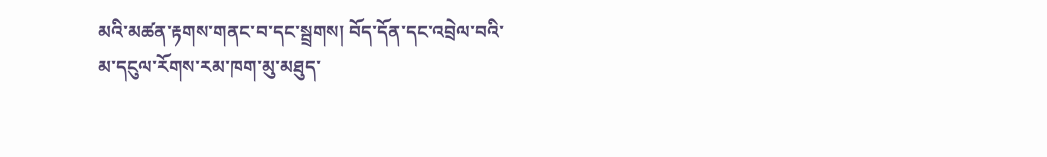མའི་མཚན་རྟགས་གནང་བ་དང་སྦྲགས། བོད་དོན་དང་འབྲེལ་བའི་མ་དངུལ་རོགས་རམ་ཁག་མུ་མཐུད་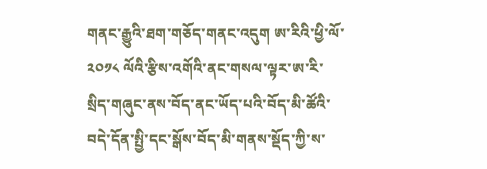གནང་རྒྱུའི་ཐག་གཅོད་གནང་འདུག ཨ་རིའི་ཕྱི་ལོ་ ༢༠༡༨ ལོའི་རྩིས་འགོའི་ནང་གསལ་ལྟར་ཨ་རི་སྲིད་གཞུང་ནས་བོད་ནང་ཡོད་པའི་བོད་མི་ཚོའི་བདེ་དོན་སྤྱི་དང་སྒོས་བོད་མི་གནས་སྡོད་ཀྱི་ས་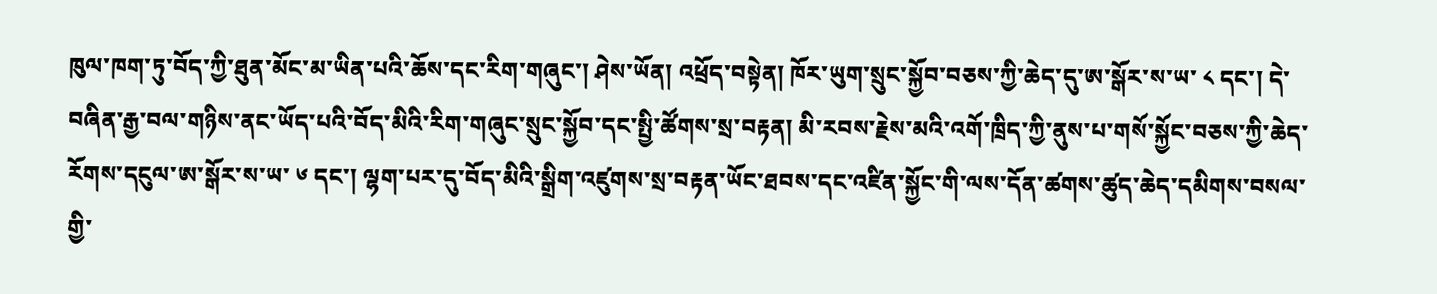ཁུལ་ཁག་ཏུ་བོད་ཀྱི་ཐུན་མོང་མ་ཡིན་པའི་ཆོས་དང་རིག་གཞུང་། ཤེས་ཡོན། འཕྲོད་བསྟེན། ཁོར་ཡུག་སྲུང་སྐྱོབ་བཅས་ཀྱི་ཆེད་དུ་ཨ་སྒོར་ས་ཡ་ ༨ དང་། དེ་བཞིན་རྒྱ་བལ་གཉིས་ནང་ཡོད་པའི་བོད་མིའི་རིག་གཞུང་སྲུང་སྐྱོབ་དང་སྤྱི་ཚོགས་སྲ་བརྟན། མི་རབས་རྗེས་མའི་འགོ་ཁྲིད་ཀྱི་ནུས་པ་གསོ་སྐྱོང་བཅས་ཀྱི་ཆེད་རོགས་དངུལ་ཨ་སྒོར་ས་ཡ་ ༦ དང་། ལྷག་པར་དུ་བོད་མིའི་སྒྲིག་འཛུགས་སྲ་བརྟན་ཡོང་ཐབས་དང་འཛིན་སྐྱོང་གི་ལས་དོན་ཚགས་ཚུད་ཆེད་དམིགས་བསལ་གྱི་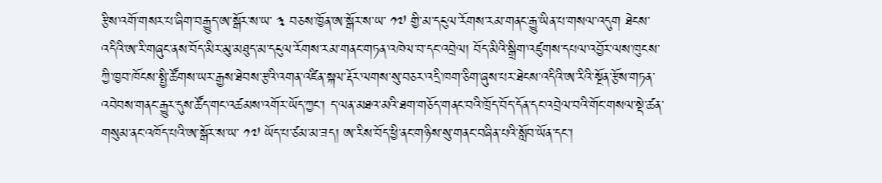རྩིས་འགོ་གསར་པ་ཞིག་བརྒྱུད་ཨ་སྒོར་ས་ཡ་ ༣ བཅས་ཁྱོན་ཨ་སྒོར་ས་ཡ་ ༡༧ གྱི་མ་དངུལ་རོགས་རམ་གནང་རྒྱུ་ཡིན་པ་གསལ་འདུག ཐེངས་འདིའི་ཨ་རི་གཞུང་ནས་བོད་མིར་མུ་མཐུད་མ་དངུལ་རོགས་རམ་གནང་གཏན་འཁེལ་བ་དང་འབྲེལ། བོད་མིའི་སྒྲིག་འཛུགས་དཔལ་འབྱོར་ལས་ཁུངས་ཀྱི་ཁྱབ་ཁོངས་སྤྱི་ཚོགས་ཡར་རྒྱས་ཐེབས་རྩའི་འགན་འཛིན་སྐལ་རྡོར་ལགས་སུ་བཅར་འདྲི་ཁག་ཅིག་ཞུས་པར་ཐེངས་འདིའི་ཨ་རིའི་སྔོན་རྩོས་གཏན་འབེབས་གནང་རྒྱུར་དུས་ཚོད་གང་འཚམས་འགོར་ཡོད་ཀྱང་། ད་ལན་མཐའ་མའི་ཐག་གཅོད་གནང་བའི་ཁྲོད་བོད་དོན་དང་འབྲེལ་བའི་གོང་གསལ་སྡེ་ཚན་གསུམ་ནང་འཁོད་པའི་ཨ་སྒོར་ས་ཡ་ ༡༧ ཡོད་པ་ཙམ་མ་ཟད། ཨ་རིས་བོད་ཕྱི་ནང་གཉིས་སུ་གནང་བཞིན་པའི་སློབ་ཡོན་དང་།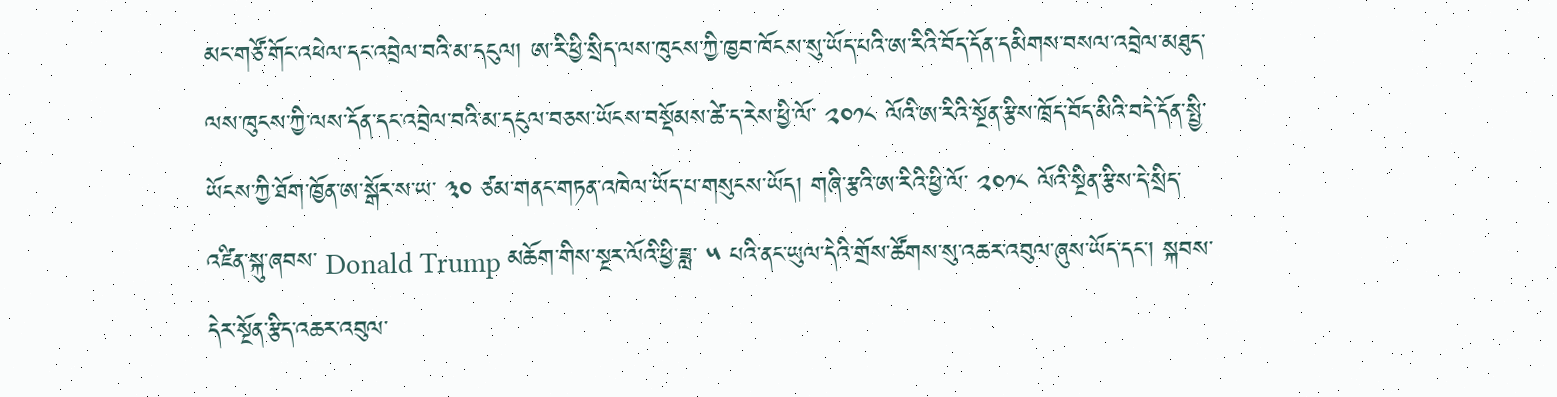མང་གཙོ་གོང་འཕེལ་དང་འབྲེལ་བའི་མ་དངུལ། ཨ་རི་ཕྱི་སྲིད་ལས་ཁུངས་ཀྱི་ཁྱབ་ཁོངས་སུ་ཡོད་པའི་ཨ་རིའི་བོད་དོན་དམིགས་བསལ་འབྲེལ་མཐུད་ལས་ཁུངས་ཀྱི་ལས་དོན་དང་འབྲེལ་བའི་མ་དངུལ་བཅས་ཡོངས་བསྡོམས་ཚེ་ད་རེས་ཕྱི་ལོ་ ༢༠༡༨ ལོའི་ཨ་རིའི་སྔོན་རྩིས་ཁྲོད་བོད་མིའི་བདེ་དོན་སྤྱི་ཡོངས་ཀྱི་ཐོག་ཁྱོན་ཨ་སྒོར་ས་ཡ་ ༣༠ ཙམ་གནང་གཏན་འཁེལ་ཡོད་པ་གསུངས་ཡོད། གཞི་རྩའི་ཨ་རིའི་ཕྱི་ལོ་ ༢༠༡༨ ལོའི་སྔིན་རྩིས་དེ་སྲིད་འཛིན་སྐུ་ཞབས་ Donald Trump མཆོག་གིས་སྔར་ལོའི་ཕྱི་ཟླ་ ༥ པའི་ནང་ཡུལ་དེའི་གྲོས་ཚོགས་སུ་འཆར་འབུལ་ཞུས་ཡོད་དང་། སྐབས་དེར་སྔོན་རྩིད་འཆར་འབུལ་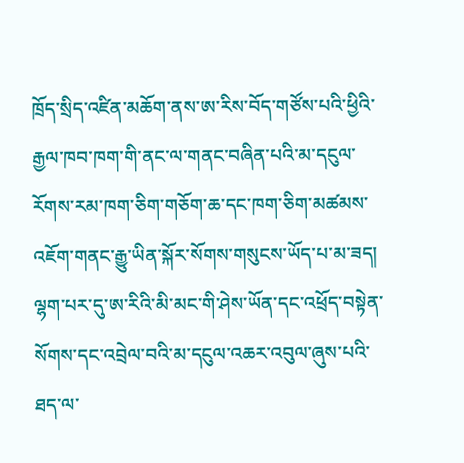ཁྲོད་སྲིད་འཛིན་མཆོག་ནས་ཨ་རིས་བོད་གཙོས་པའི་ཕྱིའི་རྒྱལ་ཁབ་ཁག་གི་ནང་ལ་གནང་བཞིན་པའི་མ་དངུལ་རོགས་རམ་ཁག་ཅིག་གཅོག་ཆ་དང་ཁག་ཅིག་མཚམས་འཇོག་གནང་རྒྱུ་ཡིན་སྐོར་སོགས་གསུངས་ཡོད་པ་མ་ཟད། ལྷག་པར་དུ་ཨ་རིའི་མི་མང་གི་ཤེས་ཡོན་དང་འཕྲོད་བསྟེན་སོགས་དང་འབྲེལ་བའི་མ་དངུལ་འཆར་འབུལ་ཞུས་པའི་ཐད་ལ་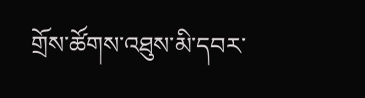གྲོས་ཚོགས་འཐུས་མི་དབར་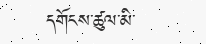དགོངས་ཚུལ་མི་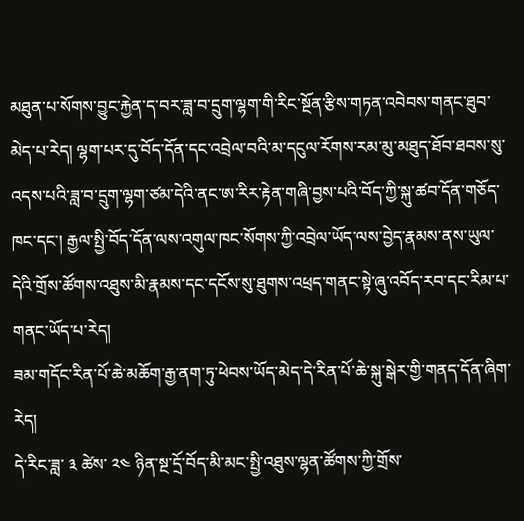མཐུན་པ་སོགས་བྱུང་རྐྱེན་ད་བར་ཟླ་བ་དྲུག་ལྷག་གི་རིང་སྔོན་རྩིས་གཏན་འབེབས་གནང་ཐུབ་མེད་པ་རེད། ལྷག་པར་དུ་བོད་དོན་དང་འབྲེལ་བའི་མ་དངུལ་རོགས་རམ་མུ་མཐུད་ཐོབ་ཐབས་སུ་འདས་པའི་ཟླ་བ་དྲུག་ལྷག་ཙམ་དེའི་ནང་ཨ་རིར་རྟེན་གཞི་བྱས་པའི་བོད་ཀྱི་སྐུ་ཚབ་དོན་གཅོད་ཁང་དང་། རྒྱལ་སྤྱི་བོད་དོན་ལས་འགུལ་ཁང་སོགས་ཀྱི་འབྲེལ་ཡོད་ལས་བྱེད་རྣམས་ནས་ཡུལ་དེའི་གྲོས་ཚོགས་འཐུས་མི་རྣམས་དང་དངོས་སུ་ཐུགས་འཕྲད་གནང་སྟེ་ཞུ་འབོད་རབ་དང་རིམ་པ་གནང་ཡོད་པ་རེད།
ཟམ་གདོང་རིན་པོ་ཆེ་མཆོག་རྒྱ་ནག་ཏུ་ཕེབས་ཡོད་མེད་དེ་རིན་པོ་ཆེ་སྐུ་སྒེར་གྱི་གནད་དོན་ཞིག་རེད།
དེ་རིང་ཟླ་ ༣ ཚེས་ ༢༤ ཉིན་སྔ་དྲོ་བོད་མི་མང་སྤྱི་འཐུས་ལྷན་ཚོགས་ཀྱི་གྲོས་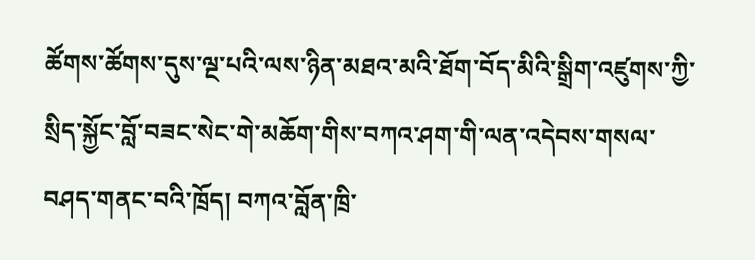ཚོགས་ཚོགས་དུས་ལྔ་པའི་ལས་ཉིན་མཐའ་མའི་ཐོག་བོད་མིའི་སྒྲིག་འཛུགས་ཀྱི་སྲིད་སྐྱོང་བློ་བཟང་སེང་གེ་མཆོག་གིས་བཀའ་ཤག་གི་ལན་འདེབས་གསལ་བཤད་གནང་བའི་ཁྲོད། བཀའ་བློན་ཁྲི་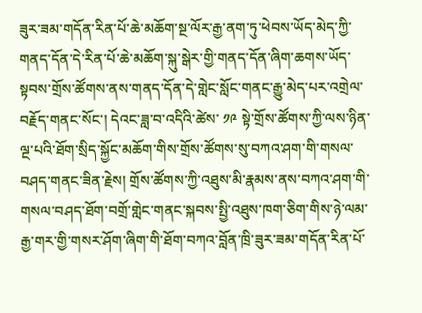ཟུར་ཟམ་གདོན་རིན་པོ་ཆེ་མཆོག་སྔ་ལོར་རྒྱ་ནག་ཏུ་ཕེབས་ཡོད་མེད་ཀྱི་གནད་དོན་དེ་རིན་པོ་ཆེ་མཆོག་སྐུ་སྒེར་གྱི་གནད་དོན་ཞིག་ཆགས་ཡོད་སྟབས་གྲོས་ཚོགས་ནས་གནད་དོན་དེ་གླེང་སློང་གནང་རྒྱུ་མེད་པར་འགྲེལ་བརྗོད་གནང་སོང་། དེའང་ཟླ་བ་འདིའི་ཚེས་ ༡༩ སྟེ་གྲོས་ཚོགས་ཀྱི་ལས་ཉིན་ལྔ་པའི་ཐོག་སྲིད་སྐྱོང་མཆོག་གིས་གྲོས་ཚོགས་སུ་བཀའ་ཤག་གི་གསལ་བཤད་གནང་ཟིན་རྗེས། གྲོས་ཚོགས་ཀྱི་འཐུས་མི་རྣམས་ནས་བཀའ་ཤག་གི་གསལ་བཤད་ཐོག་བགྲོ་གླེང་གནང་སྐབས་སྤྱི་འཐུས་ཁག་ཅིག་གིས་ཉེ་ལམ་རྒྱ་གར་གྱི་གསར་ཤོག་ཞིག་གི་ཐོག་བཀའ་བློན་ཁྲི་ཟུར་ཟམ་གདོན་རིན་པོ་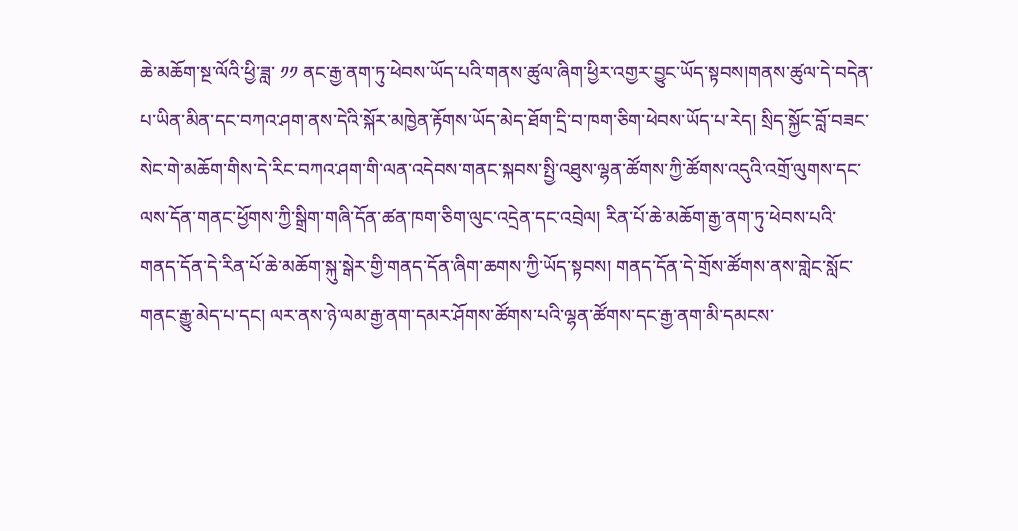ཆེ་མཆོག་སྔ་ལོའི་ཕྱི་ཟླ་ ༡༡ ནང་རྒྱ་ནག་ཏུ་ཕེབས་ཡོད་པའི་གནས་ཚུལ་ཞིག་ཕྱིར་འགྱར་བྱུང་ཡོད་སྟབས།གནས་ཚུལ་དེ་བདེན་པ་ཡིན་མིན་དང་བཀའ་ཤག་ནས་དེའི་སྐོར་མཁྱེན་རྟོགས་ཡོད་མེད་ཐོག་དྲི་བ་ཁག་ཅིག་ཕེབས་ཡོད་པ་རེད། སྲིད་སྐྱོང་བློ་བཟང་སེང་གེ་མཆོག་གིས་དེ་རིང་བཀའ་ཤག་གི་ལན་འདེབས་གནང་སྐབས་སྤྱི་འཐུས་ལྷན་ཚོགས་ཀྱི་ཚོགས་འདུའི་འགྲོ་ལུགས་དང་ལས་དོན་གནང་ཕྱོགས་ཀྱི་སྒྲིག་གཞི་དོན་ཚན་ཁག་ཅིག་ལུང་འདྲེན་དང་འབྲེལ། རིན་པོ་ཆེ་མཆོག་རྒྱ་ནག་ཏུ་ཕེབས་པའི་གནད་དོན་དེ་རིན་པོ་ཆེ་མཆོག་སྐུ་སྒེར་གྱི་གནད་དོན་ཞིག་ཆགས་ཀྱི་ཡོད་སྟབས། གནད་དོན་དེ་གྲོས་ཚོགས་ནས་གླེང་སློང་གནང་རྒྱུ་མེད་པ་དང། ལར་ནས་ཉེ་ལམ་རྒྱ་ནག་དམར་ཤོགས་ཚོགས་པའི་ལྷན་ཚོགས་དང་རྒྱ་ནག་མི་དམངས་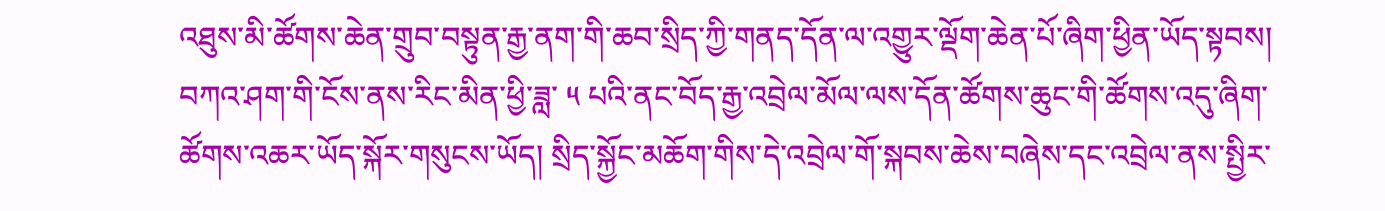འཐུས་མི་ཚོགས་ཆེན་གྲུབ་བསྟུན་རྒྱ་ནག་གི་ཆབ་སྲིད་ཀྱི་གནད་དོན་ལ་འགྱུར་ལྡོག་ཆེན་པོ་ཞིག་ཕྱིན་ཡོད་སྟབས། བཀའ་ཤག་གི་ངོས་ནས་རིང་མིན་ཕྱི་ཟླ་ ༥ པའི་ནང་བོད་རྒྱ་འབྲེལ་མོལ་ལས་དོན་ཚོགས་ཆུང་གི་ཚོགས་འདུ་ཞིག་ཚོགས་འཆར་ཡོད་སྐོར་གསུངས་ཡོད། སྲིད་སྐྱོང་མཆོག་གིས་དེ་འབྲེལ་གོ་སྐབས་ཆེས་བཞེས་དང་འབྲེལ་ནས་སྤྱིར་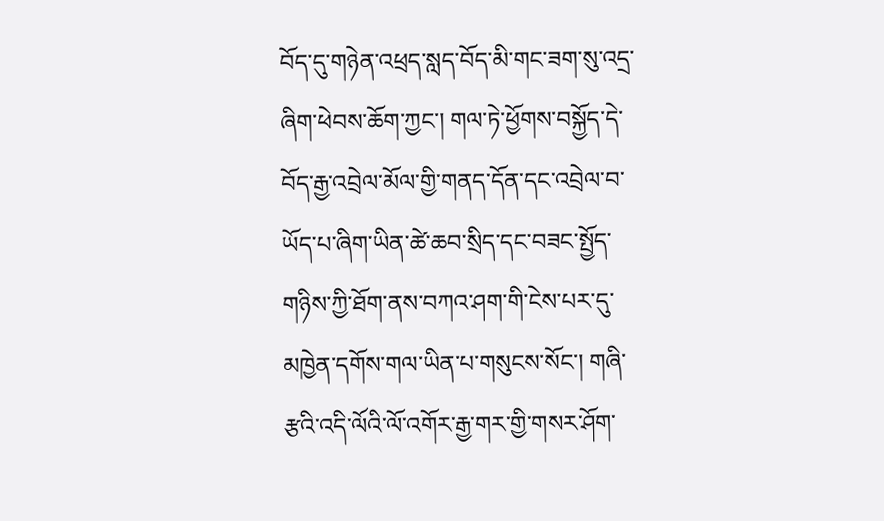བོད་དུ་གཉེན་འཕྲད་སླད་བོད་མི་གང་ཟག་སུ་འདྲ་ཞིག་ཕེབས་ཆོག་ཀྱང་། གལ་ཏེ་ཕྱོགས་བསྐྱོད་དེ་བོད་རྒྱ་འབྲེལ་མོལ་གྱི་གནད་དོན་དང་འབྲེལ་བ་ཡོད་པ་ཞིག་ཡིན་ཚེ་ཆབ་སྲིད་དང་བཟང་སྤྱོད་གཉིས་ཀྱི་ཐོག་ནས་བཀའ་ཤག་གི་ངེས་པར་དུ་མཁྱེན་དགོས་གལ་ཡིན་པ་གསུངས་སོང་། གཞི་རྩའི་འདི་ལོའི་ལོ་འགོར་རྒྱ་གར་གྱི་གསར་ཤོག་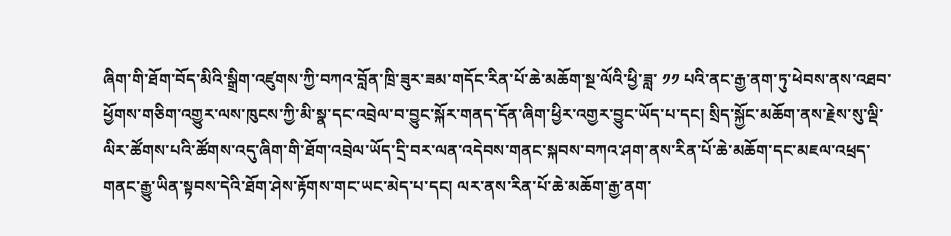ཞིག་གི་ཐོག་བོད་མིའི་སྒྲིག་འཛུགས་ཀྱི་བཀའ་བློན་ཁྲི་ཟུར་ཟམ་གདོང་རིན་པོ་ཆེ་མཆོག་སྔ་ལོའི་ཕྱི་ཟླ་ ༡༡ པའི་ནང་རྒྱ་ནག་ཏུ་ཕེབས་ནས་འཐབ་ཕྱོགས་གཅིག་འགྱུར་ལས་ཁུངས་ཀྱི་མི་སྣ་དང་འབྲེལ་བ་བྱུང་སྐོར་གནད་དོན་ཞིག་ཕྱིར་འགྱར་བྱུང་ཡོད་པ་དང། སྲིད་སྐྱོང་མཆོག་ནས་རྗེས་སུ་ལྡི་ལིར་ཚོགས་པའི་ཚོགས་འདུ་ཞིག་གི་ཐོག་འབྲེལ་ཡོད་དྲི་བར་ལན་འདེབས་གནང་སྐབས་བཀའ་ཤག་ནས་རིན་པོ་ཆེ་མཆོག་དང་མཇལ་འཕྲད་གནང་རྒྱུ་ཡིན་སྟབས་དེའི་ཐོག་ཤེས་རྟོགས་གང་ཡང་མེད་པ་དང། ལར་ནས་རིན་པོ་ཆེ་མཆོག་རྒྱ་ནག་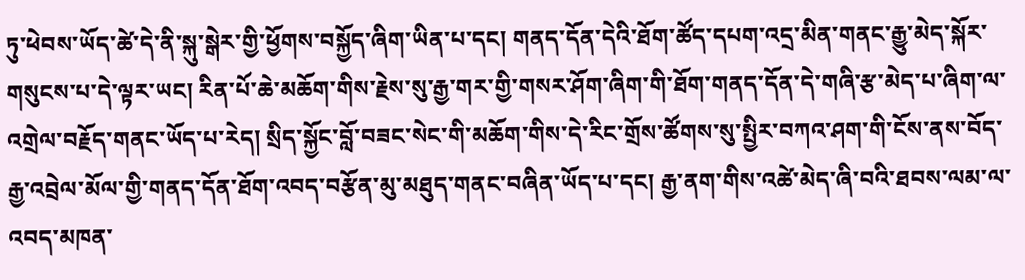ཏུ་ཕེབས་ཡོད་ཚེ་དེ་ནི་སྐུ་སྒེར་གྱི་ཕྱོགས་བསྐྱོད་ཞིག་ཡིན་པ་དང། གནད་དོན་དེའི་ཐོག་ཚོད་དཔག་འདྲ་མིན་གནང་རྒྱུ་མེད་སྐོར་གསུངས་པ་དེ་ལྟར་ཡང། རིན་པོ་ཆེ་མཆོག་གིས་རྗེས་སུ་རྒྱ་གར་གྱི་གསར་ཤོག་ཞིག་གི་ཐོག་གནད་དོན་དེ་གཞི་རྩ་མེད་པ་ཞིག་ལ་འགྲེལ་བརྗོད་གནང་ཡོད་པ་རེད། སྲིད་སྐྱོང་བློ་བཟང་སེང་གི་མཆོག་གིས་དེ་རིང་གྲོས་ཚོགས་སུ་སྤྱིར་བཀའ་ཤག་གི་ངོས་ནས་བོད་རྒྱ་འབྲེལ་མོལ་གྱི་གནད་དོན་ཐོག་འབད་བརྩོན་མུ་མཐུད་གནང་བཞིན་ཡོད་པ་དང། རྒྱ་ནག་གིས་འཚེ་མེད་ཞི་བའི་ཐབས་ལམ་ལ་འབད་མཁན་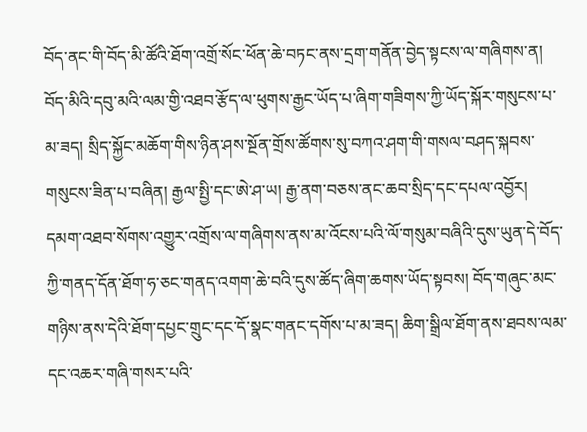བོད་ནང་གི་བོད་མི་ཚོའི་ཐོག་འགྲོ་སོང་ཕོན་ཆེ་བཏང་ནས་དྲག་གནོན་བྱེད་སྟངས་ལ་གཞིགས་ན། བོད་མིའི་དབུ་མའི་ལམ་གྱི་འཐབ་རྩོད་ལ་ཕུགས་རྒྱང་ཡོད་པ་ཞིག་གཟིགས་ཀྱི་ཡོད་སྐོར་གསུངས་པ་མ་ཟད། སྲིད་སྐྱོང་མཆོག་གིས་ཉིན་ཤས་སྔོན་གྲོས་ཚོགས་སུ་བཀའ་ཤག་གི་གསལ་བཤད་སྐབས་གསུངས་ཟིན་པ་བཞིན། རྒྱལ་སྤྱི་དང་ཨེ་ཤ་ཡ། རྒྱ་ནག་བཅས་ནང་ཆབ་སྲིད་དང་དཔལ་འབྱོར། དམག་འཐབ་སོགས་འགྱུར་འགྲོས་ལ་གཞིགས་ནས་མ་འོངས་པའི་ལོ་གསུམ་བཞིའི་དུས་ཡུན་དེ་བོད་ཀྱི་གནད་དོན་ཐོག་ཧ་ཅང་གནད་འགག་ཆེ་བའི་དུས་ཚོད་ཞིག་ཆགས་ཡོད་སྟབས། བོད་གཞུང་མང་གཉིས་ནས་དེའི་ཐོག་དཔྱང་གྲུང་དང་དོ་སྣང་གནང་དགོས་པ་མ་ཟད། ཆིག་སྒྲིལ་ཐོག་ནས་ཐབས་ལམ་དང་འཆར་གཞི་གསར་པའི་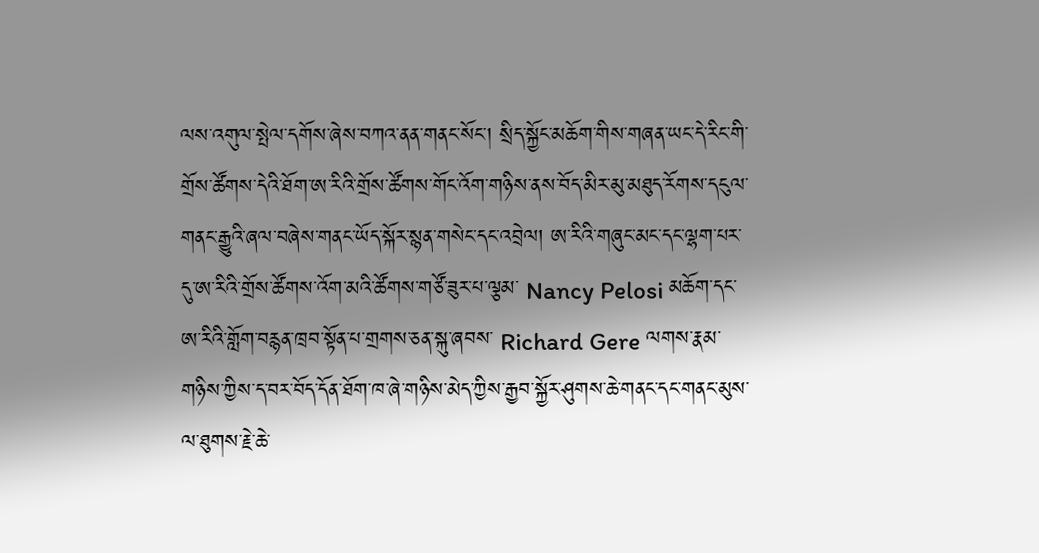ལས་འགུལ་སྤེལ་དགོས་ཞེས་བཀའ་ནན་གནང་སོང་། སྲིད་སྐྱོང་མཆོག་གིས་གཞན་ཡང་དེ་རིང་གི་གྲོས་ཚོགས་དེའི་ཐོག་ཨ་རིའི་གྲོས་ཚོགས་གོང་འོག་གཉིས་ནས་བོད་མིར་མུ་མཐུད་རོགས་དངུལ་གནང་རྒྱུའི་ཞལ་བཞེས་གནང་ཡོད་སྐོར་སྙན་གསེང་དང་འབྲེལ། ཨ་རིའི་གཞུང་མང་དང་ལྷག་པར་དུ་ཨ་རིའི་གྲོས་ཚོགས་འོག་མའི་ཚོགས་གཙོ་ཟུར་པ་ལྕམ་ Nancy Pelosi མཆོག་དང་ཨ་རིའི་གློག་བརྙན་ཁྲབ་སྟོན་པ་གྲགས་ཅན་སྐུ་ཞབས་ Richard Gere ལགས་རྣམ་གཉིས་ཀྱིས་ད་བར་བོད་དོན་ཐོག་ཁ་ཞེ་གཉིས་མེད་ཀྱིས་རྒྱབ་སྐྱོར་ཤུགས་ཆེ་གནང་དང་གནང་མུས་ལ་ཐུགས་རྗེ་ཆེ་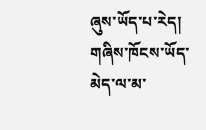ཞུས་ཡོད་པ་རེད།
གཞིས་ཁོངས་ཡོད་མེད་ལ་མ་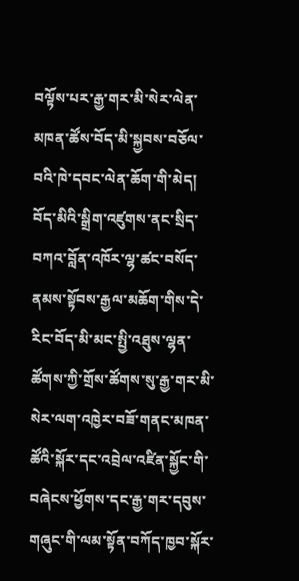བལྟོས་པར་རྒྱ་གར་མི་སེར་ལེན་མཁན་ཚོས་བོད་མི་སྐྱབས་བཅོལ་བའི་ཁེ་དབང་ལེན་ཆོག་གི་མེད།
བོད་མིའི་སྒྲིག་འཛུགས་ནང་སྲིད་བཀའ་བློན་འཁོར་ལྷ་ཚང་བསོད་ནམས་སྟོབས་རྒྱལ་མཆོག་གིས་དེ་རིང་བོད་མི་མང་སྤྱི་འཐུས་ལྷན་ཚོགས་ཀྱི་གྲོས་ཚོགས་སུ་རྒྱ་གར་མི་སེར་ལག་འཁྱེར་བཟོ་གནང་མཁན་ཚོའི་སྐོར་དང་འབྲེལ་འཛིན་སྐྱོང་གི་བཞེངས་ཕྱོགས་དང་རྒྱ་གར་དབུས་གཞུང་གི་ལམ་སྟོན་བཀོད་ཁྱབ་སྐོར་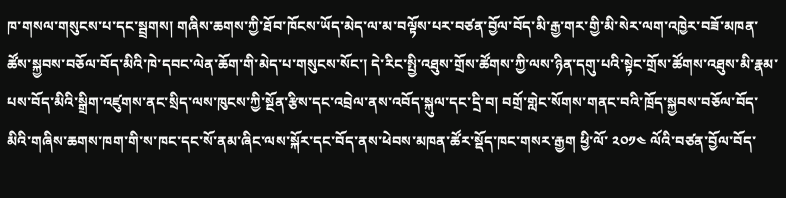ཁ་གསལ་གསུངས་པ་དང་སྦྲགས། གཞིས་ཆགས་ཀྱི་ཐོབ་ཁོངས་ཡོད་མེད་ལ་མ་བལྟོས་པར་བཙན་བྱོལ་བོད་མི་རྒྱ་གར་གྱི་མི་སེར་ལག་འཁྱེར་བཟོ་མཁན་ཚོས་སྐྱབས་བཅོལ་བོད་མིའི་ཁེ་དབང་ལེན་ཆོག་གི་མེད་པ་གསུངས་སོང་། དེ་རིང་སྤྱི་འཐུས་གྲོས་ཚོགས་ཀྱི་ལས་ཉིན་དགུ་པའི་སྟེང་གྲོས་ཚོགས་འཐུས་མི་རྣམ་པས་བོད་མིའི་སྒྲིག་འཛུགས་ནང་སྲིད་ལས་ཁུངས་ཀྱི་སྔོན་རྩིས་དང་འབྲེལ་ནས་འབོད་སྐུལ་དང་དྲི་བ། བགྲོ་གླེང་སོགས་གནང་བའི་ཁྲོད་སྐྱབས་བཅོལ་བོད་མིའི་གཞིས་ཆགས་ཁག་གི་ས་ཁང་དང་སོ་ནམ་ཞིང་ལས་སྐོར་དང་བོད་ནས་ཕེབས་མཁན་ཚོར་སྡོད་ཁང་གསར་རྒྱག ཕྱི་ལོ་ ༢༠༡༤ ལོའི་བཙན་བྱོལ་བོད་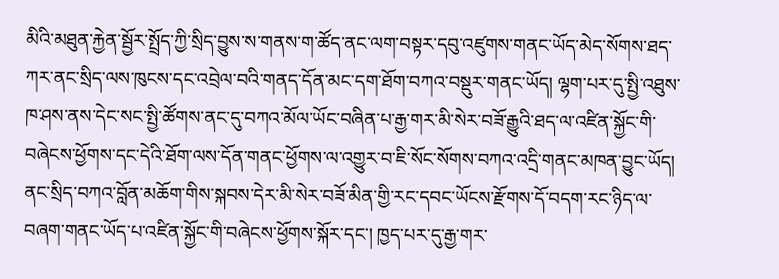མིའི་མཐུན་རྐྱེན་སྦྱོར་སྤྲོད་ཀྱི་སྲིད་བྱུས་ས་གནས་ག་ཚོད་ནང་ལག་བསྟར་དབུ་འཛུགས་གནང་ཡོད་མེད་སོགས་ཐད་ཀར་ནང་སྲིད་ལས་ཁུངས་དང་འབྲེལ་བའི་གནད་དོན་མང་དག་ཐོག་བཀའ་བསྡུར་གནང་ཡོད། ལྷག་པར་དུ་སྤྱི་འཐུས་ཁ་ཤས་ནས་དེང་སང་སྤྱི་ཚོགས་ནང་དུ་བཀའ་མོལ་ཡོང་བཞིན་པ་རྒྱ་གར་མི་སེར་བཟོ་རྒྱུའི་ཐད་ལ་འཛིན་སྐྱོང་གི་བཞེངས་ཕྱོགས་དང་དེའི་ཐོག་ལས་དོན་གནང་ཕྱོགས་ལ་འགྱུར་བ་ཇི་སོང་སོགས་བཀའ་འདྲི་གནང་མཁན་བྱུང་ཡོད། ནང་སྲིད་བཀའ་བློན་མཆོག་གིས་སྐབས་དེར་མི་སེར་བཟོ་མིན་གྱི་རང་དབང་ཡོངས་རྫོགས་དོ་བདག་རང་ཉིད་ལ་བཞག་གནང་ཡོད་པ་འཛིན་སྐྱོང་གི་བཞེངས་ཕྱོགས་སྐོར་དང་། ཁྱད་པར་དུ་རྒྱ་གར་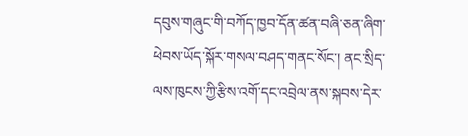དབུས་གཞུང་གི་བཀོད་ཁྱབ་དོན་ཚན་བཞི་ཅན་ཞིག་ཕེབས་ཡོད་སྐོར་གསལ་བཤད་གནང་སོང་། ནང་སྲིད་ལས་ཁུངས་ཀྱི་རྩིས་འགོ་དང་འབྲེལ་ནས་སྐབས་དེར་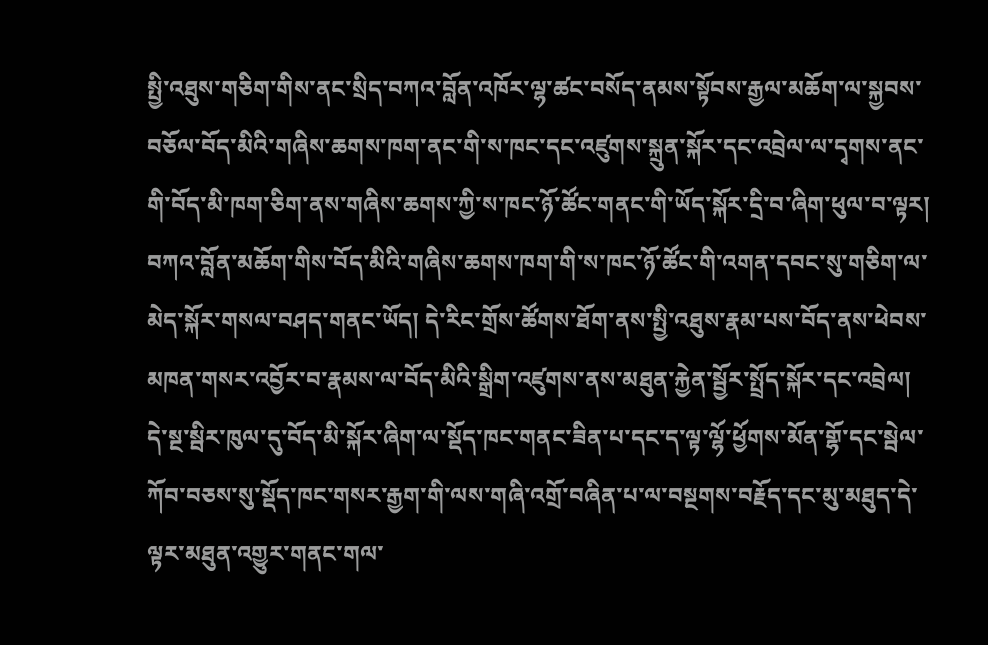སྤྱི་འཐུས་གཅིག་གིས་ནང་སྲིད་བཀའ་བློན་འཁོར་ལྷ་ཚང་བསོད་ནམས་སྟོབས་རྒྱལ་མཆོག་ལ་སྐྱབས་བཅོལ་བོད་མིའི་གཞིས་ཆགས་ཁག་ནང་གི་ས་ཁང་དང་འཛུགས་སྐྲུན་སྐོར་དང་འབྲེལ་ལ་དྭགས་ནང་གི་བོད་མི་ཁག་ཅིག་ནས་གཞིས་ཆགས་ཀྱི་ས་ཁང་ཉོ་ཚོང་གནང་གི་ཡོད་སྐོར་དྲི་བ་ཞིག་ཕུལ་བ་ལྟར། བཀའ་བློན་མཆོག་གིས་བོད་མིའི་གཞིས་ཆགས་ཁག་གི་ས་ཁང་ཉོ་ཚོང་གི་འགན་དབང་སུ་གཅིག་ལ་མེད་སྐོར་གསལ་བཤད་གནང་ཡོད། དེ་རིང་གྲོས་ཚོགས་ཐོག་ནས་སྤྱི་འཐུས་རྣམ་པས་བོད་ནས་ཕེབས་མཁན་གསར་འབྱོར་བ་རྣམས་ལ་བོད་མིའི་སྒྲིག་འཛུགས་ནས་མཐུན་རྐྱེན་སྦྱོར་སྤྲོད་སྐོར་དང་འབྲེལ། དེ་སྔ་སྦིར་ཁུལ་དུ་བོད་མི་སྐོར་ཞིག་ལ་སྡོད་ཁང་གནང་ཟིན་པ་དང་ད་ལྟ་ལྷོ་ཕྱོགས་མོན་གྷོ་དང་སྦེལ་ཀོབ་བཅས་སུ་སྡོད་ཁང་གསར་རྒྱག་གི་ལས་གཞི་འགྲོ་བཞིན་པ་ལ་བསྔགས་བརྗོད་དང་མུ་མཐུད་དེ་ལྟར་མཐུན་འགྱུར་གནང་གལ་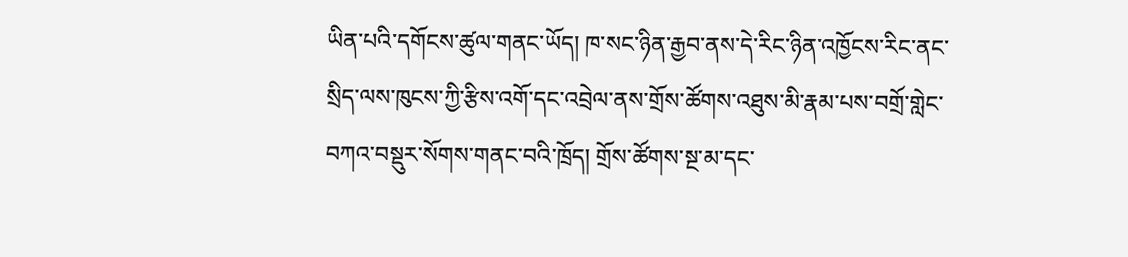ཡིན་པའི་དགོངས་ཚུལ་གནང་ཡོད། ཁ་སང་ཉིན་རྒྱབ་ནས་དེ་རིང་ཉིན་འཁྱོངས་རིང་ནང་སྲིད་ལས་ཁུངས་ཀྱི་རྩིས་འགོ་དང་འབྲེལ་ནས་གྲོས་ཚོགས་འཐུས་མི་རྣམ་པས་བགྲོ་གླེང་བཀའ་བསྡུར་སོགས་གནང་བའི་ཁྲོད། གྲོས་ཚོགས་སྔ་མ་དང་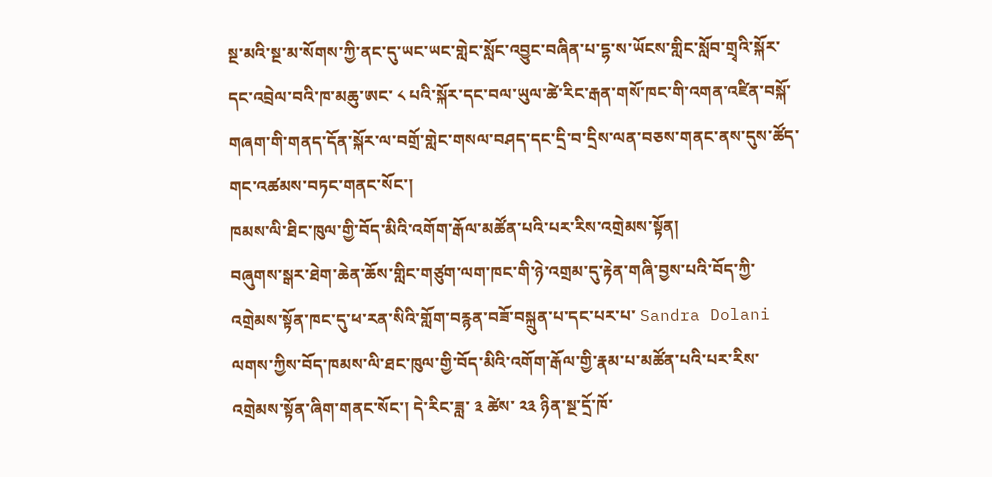སྔ་མའི་སྔ་མ་སོགས་ཀྱི་ནང་དུ་ཡང་ཡང་གླེང་སློང་འབྱུང་བཞིན་པ་དྷ་ས་ཡོངས་གླིང་སློབ་གྲྭའི་སྐོར་དང་འབྲེལ་བའི་ཁ་མཆུ་ཨང་ ༨ པའི་སྐོར་དང་བལ་ཡུལ་ཚེ་རིང་རྒན་གསོ་ཁང་གི་འགན་འཛིན་བསྐོ་གཞག་གི་གནད་དོན་སྐོར་ལ་བགྲོ་གླེང་གསལ་བཤད་དང་དྲི་བ་དྲིས་ལན་བཅས་གནང་ནས་དུས་ཚོད་གང་འཚམས་བཏང་གནང་སོང་།
ཁམས་ལི་ཐིང་ཁུལ་གྱི་བོད་མིའི་འགོག་རྒོལ་མཚོན་པའི་པར་རིས་འགྲེམས་སྟོན།
བཞུགས་སྒར་ཐེག་ཆེན་ཆོས་གླིང་གཙུག་ལག་ཁང་གི་ཉེ་འགྲམ་དུ་རྟེན་གཞི་བྱས་པའི་བོད་ཀྱི་འགྲེམས་སྟོན་ཁང་དུ་ཕ་རན་སིའི་གློག་བརྙན་བཟོ་བསྐྲུན་པ་དང་པར་པ་ Sandra Dolani ལགས་ཀྱིས་བོད་ཁམས་ལི་ཐང་ཁུལ་གྱི་བོད་མིའི་འགོག་རྒོལ་གྱི་རྣམ་པ་མཚོན་པའི་པར་རིས་འགྲེམས་སྟོན་ཞིག་གནང་སོང་། དེ་རིང་ཟླ་ ༣ ཚེས་ ༢༣ ཉིན་སྔ་དྲོ་ཁོ་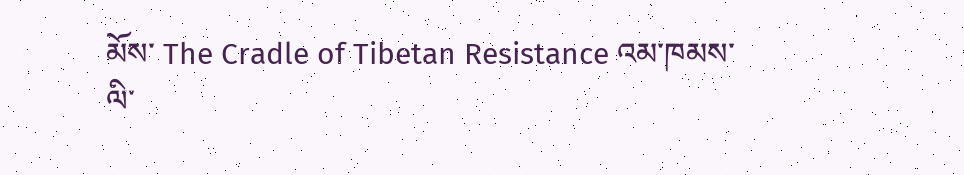མོས་ The Cradle of Tibetan Resistance འམ་ཁམས་ལི་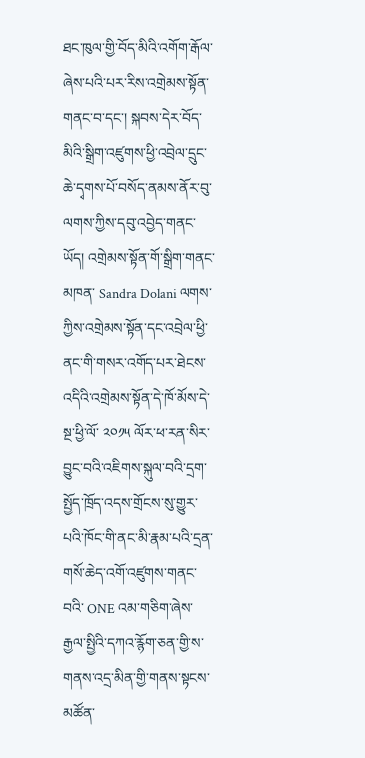ཐང་ཁུལ་གྱི་བོད་མིའི་འགོག་རྒོལ་ཞེས་པའི་པར་རིས་འགྲེམས་སྟོན་གནང་བ་དང་། སྐབས་དེར་བོད་མིའི་སྒྲིག་འཛུགས་ཕྱི་འབྲེལ་དྲུང་ཆེ་དྭགས་པོ་བསོད་ནམས་ནོར་བུ་ལགས་ཀྱིས་དབུ་འབྱེད་གནང་ཡོད། འགྲེམས་སྟོན་གོ་སྒྲིག་གནང་མཁན་ Sandra Dolani ལགས་ཀྱིས་འགྲེམས་སྟོན་དང་འབྲེལ་ཕྱི་ནང་གི་གསར་འགོད་པར་ཐེངས་འདིའི་འགྲེམས་སྟོན་དེ་ཁོ་མོས་དེ་སྔ་ཕྱི་ལོ་ ༢༠༡༥ ལོར་ཕ་རན་སིར་བྱུང་བའི་འཇིགས་སྐུལ་བའི་དྲག་སྤྱོད་ཁྲོད་འདས་གྲོངས་སུ་གྱུར་པའི་ཁོང་གི་ནང་མི་རྣམ་པའི་དྲན་གསོ་ཆེད་འགོ་འཛུགས་གནང་བའི་ ONE འམ་གཅིག་ཞེས་རྒྱལ་སྤྱིའི་དཀའ་རྙོག་ཅན་གྱི་ས་གནས་འདྲ་མིན་གྱི་གནས་སྟངས་མཚོན་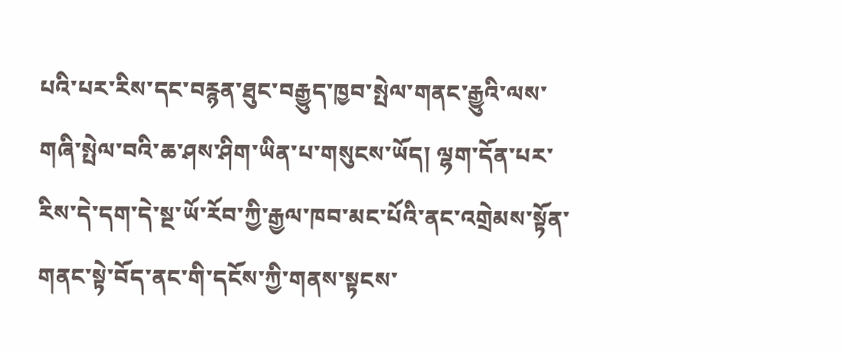པའི་པར་རིས་དང་བརྙན་ཐུང་བརྒྱུད་ཁྱབ་སྤེལ་གནང་རྒྱུའི་ལས་གཞི་སྤེལ་བའི་ཆ་ཤས་ཤིག་ཡིན་པ་གསུངས་ཡོད། ལྷག་དོན་པར་རིས་དེ་དག་དེ་སྔ་ཡོ་རོབ་ཀྱི་རྒྱལ་ཁབ་མང་པོའི་ནང་འགྲེམས་སྟོན་གནང་སྟེ་བོད་ནང་གི་དངོས་ཀྱི་གནས་སྟངས་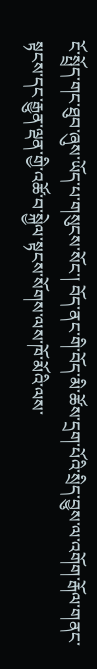ངོ་སྤྲོད་གང་ཐུབ་ཞུས་ཡོད་པ་གསུངས་སོང་། བོད་ནང་གི་བོད་མི་ཚོས་དྲག་པོའི་སྲིད་བྱུས་ལ་འགོག་རྒོལ་གནང་སྟངས་དང་རྒྱུན་ལྡན་གྱི་འཚོ་བ་སྐྱེལ་སྟངས་སོགས་ལས་ཁོ་མོའི་ལས་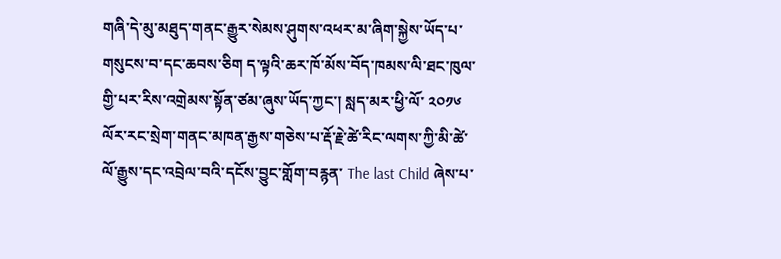གཞི་དེ་མུ་མཐུད་གནང་རྒྱུར་སེམས་ཤུགས་འཕར་མ་ཞིག་སྐྱེས་ཡོད་པ་གསུངས་བ་དང་ཆབས་ཅིག ད་ལྟའི་ཆར་ཁོ་མོས་བོད་ཁམས་ལི་ཐང་ཁུལ་གྱི་པར་རིས་འགྲེམས་སྟོན་ཙམ་ཞུས་ཡོད་ཀྱང་། སླད་མར་ཕྱི་ལོ་ ༢༠༡༦ ལོར་རང་སྲེག་གནང་མཁན་རྒྱས་གཅེས་པ་རྡོ་རྗེ་ཚེ་རིང་ལགས་ཀྱི་མི་ཚེ་ལོ་རྒྱུས་དང་འབྲེལ་བའི་དངོས་བྱུང་གློག་བརྙན་ The last Child ཞེས་པ་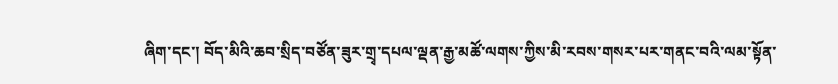ཞིག་དང་། བོད་མིའི་ཆབ་སྲིད་བཙོན་ཟུར་གྲྭ་དཔལ་ལྡན་རྒྱ་མཚོ་ལགས་ཀྱིས་མི་རབས་གསར་པར་གནང་བའི་ལམ་སྟོན་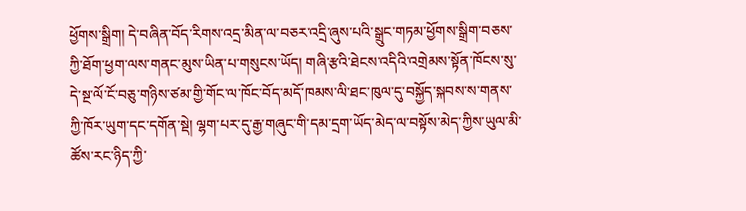ཕྱོགས་སྒྲིག། དེ་བཞིན་བོད་རིགས་འདྲ་མིན་ལ་བཅར་འདྲི་ཞུས་པའི་སྒྲུང་གཏམ་ཕྱོགས་སྒྲིག་བཅས་ཀྱི་ཐོག་ཕྱག་ལས་གནང་མུས་ཡིན་པ་གསུངས་ཡོད། གཞི་རྩའི་ཐེངས་འདིའི་འགྲེམས་སྟོན་ཁོངས་སུ་དེ་སྔ་ལོ་ངོ་བཅུ་གཉིས་ཙམ་གྱི་གོང་ལ་ཁོང་བོད་མདོ་ཁམས་ལི་ཐང་ཁུལ་དུ་བསྐྱོད་སྐབས་ས་གནས་ཀྱི་ཁོར་ཡུག་དང་དགོན་སྡེ། ལྷག་པར་དུ་རྒྱ་གཞུང་གི་དམ་དྲག་ཡོད་མེད་ལ་བསྟོས་མེད་ཀྱིས་ཡུལ་མི་ཚོས་རང་ཉིད་ཀྱི་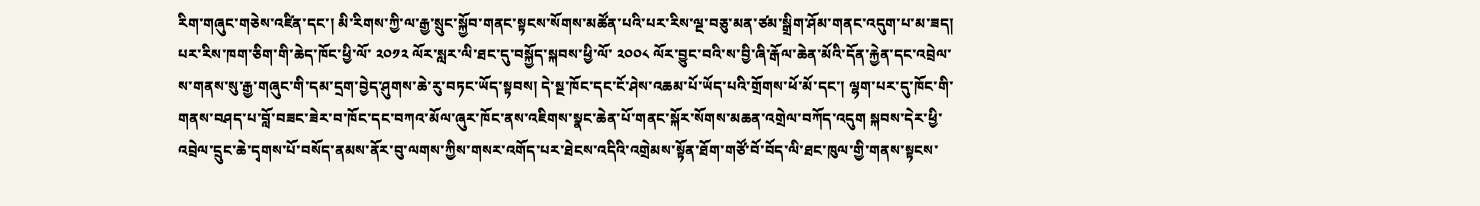རིག་གཞུང་གཅེས་འཛིན་དང་། མི་རིགས་ཀྱི་ལ་རྒྱ་སྲུང་སྐྱོབ་གནང་སྟངས་སོགས་མཚོན་པའི་པར་རིས་ལྔ་བཅུ་མན་ཙམ་སྒྲིག་ཤོམ་གནང་འདུག་པ་མ་ཟད། པར་རིས་ཁག་ཅིག་གི་ཆེད་ཁོང་ཕྱི་ལོ་ ༢༠༡༢ ལོར་སླར་ལི་ཐང་དུ་བསྐྱོད་སྐབས་ཕྱི་ལོ་ ༢༠༠༨ ལོར་བྱུང་བའི་ས་བྱི་ཞི་རྒོལ་ཆེན་མོའི་དོན་རྐྱེན་དང་འབྲེལ་ས་གནས་སུ་རྒྱ་གཞུང་གི་དམ་དྲག་བྱེད་ཤུགས་ཆེ་རུ་བཏང་ཡོད་སྟབས། དེ་སྔ་ཁོང་དང་ངོ་ཤེས་འཆམ་པོ་ཡོད་པའི་གྲོགས་ཕོ་མོ་དང་། ལྷག་པར་དུ་ཁོང་གི་གནས་བཤད་པ་བློ་བཟང་ཟེར་བ་ཁོང་དང་བཀའ་མོལ་ཞུར་ཁོང་ནས་འཇིགས་སྣང་ཆེན་པོ་གནང་སྐོར་སོགས་མཆན་འགྲེལ་བཀོད་འདུག སྐབས་དེར་ཕྱི་འབྲེལ་དྲུང་ཆེ་དྭགས་པོ་བསོད་ནམས་ནོར་བུ་ལགས་ཀྱིས་གསར་འགོད་པར་ཐེངས་འདིའི་འགྲེམས་སྟོན་ཐོག་གཙོ་བོ་བོད་ལི་ཐང་ཁུལ་གྱི་གནས་སྟངས་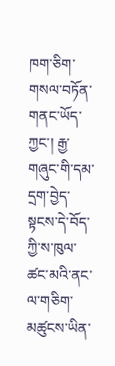ཁག་ཅིག་གསལ་བཏོན་གནང་ཡོད་ཀྱང་། རྒྱ་གཞུང་གི་དམ་དྲག་བྱེད་སྟངས་དེ་བོད་ཀྱི་ས་ཁུལ་ཚང་མའི་ནང་ལ་གཅིག་མཚུངས་ཡིན་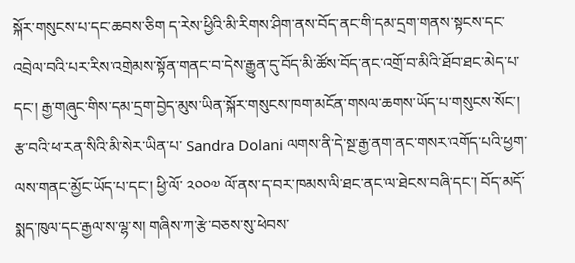སྐོར་གསུངས་པ་དང་ཆབས་ཅིག ད་རེས་ཕྱིའི་མི་རིགས་ཤིག་ནས་བོད་ནང་གི་དམ་དྲག་གནས་སྟངས་དང་འབྲེལ་བའི་པར་རིས་འགྲེམས་སྟོན་གནང་བ་དེས་རྒྱུན་དུ་བོད་མི་ཚོས་བོད་ནང་འགྲོ་བ་མིའི་ཐོབ་ཐང་མེད་པ་དང་། རྒྱ་གཞུང་གིས་དམ་དྲག་བྱེད་མུས་ཡིན་སྐོར་གསུངས་ཁག་མངོན་གསལ་ཆགས་ཡོད་པ་གསུངས་སོང་། རྩ་བའི་ཕ་རན་སིའི་མི་སེར་ཡིན་པ་ Sandra Dolani ལགས་ནི་དེ་སྔ་རྒྱ་ནག་ནང་གསར་འགོད་པའི་ཕྱག་ལས་གནང་མྱོང་ཡོད་པ་དང་། ཕྱི་ལོ་ ༢༠༠༧ ལོ་ནས་ད་བར་ཁམས་ལི་ཐང་ནང་ལ་ཐེངས་བཞི་དང་། བོད་མདོ་སྨད་ཁུལ་དང་རྒྱལ་ས་ལྷ་ས། གཞིས་ཀ་རྩེ་བཅས་སུ་ཕེབས་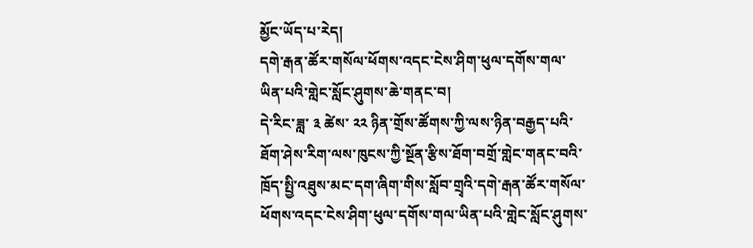མྱོང་ཡོད་པ་རེད།
དགེ་རྒན་ཚོར་གསོལ་ཕོགས་འདང་ངེས་ཤིག་ཕུལ་དགོས་གལ་ཡིན་པའི་གླེང་སློང་ཤུགས་ཆེ་གནང་བ།
དེ་རིང་ཟླ་ ༣ ཚེས་ ༢༢ ཉིན་གྲོས་ཚོགས་ཀྱི་ལས་ཉིན་བརྒྱད་པའི་ཐོག་ཤེས་རིག་ལས་ཁུངས་ཀྱི་སྔོན་རྩིས་ཐོག་བགྲོ་གླེང་གནང་བའི་ཁྲོད་སྤྱི་འཐུས་མང་དག་ཞིག་གིས་སློབ་གྲྭའི་དགེ་རྒན་ཚོར་གསོལ་ཕོགས་འདང་ངེས་ཤིག་ཕུལ་དགོས་གལ་ཡིན་པའི་གླེང་སློང་ཤུགས་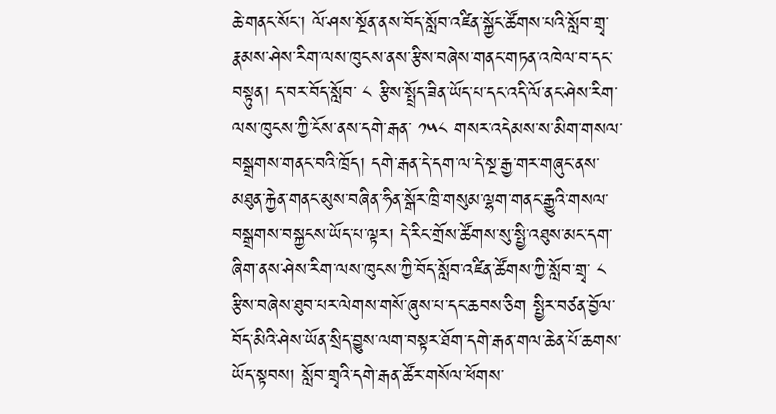ཆེ་གནང་སོང་། ལོ་ཤས་སྔོན་ནས་བོད་སློབ་འཛིན་སྐྱོང་ཚོགས་པའི་སློབ་གྲྭ་རྣམས་ཤེས་རིག་ལས་ཁུངས་ནས་རྩིས་བཞེས་གནང་གཏན་འཁེལ་བ་དང་བསྟུན། ད་བར་བོད་སློབ་ ༨ རྩིས་སྤྲོད་ཟིན་ཡོད་པ་དང་འདི་ལོ་ནང་ཤེས་རིག་ལས་ཁུངས་ཀྱི་ངོས་ནས་དགེ་རྒན་ ༡༥༨ གསར་འདེམས་ས་མིག་གསལ་བསྒྲགས་གནང་བའི་ཁྲོད། དགེ་རྒན་དེ་དག་ལ་དེ་སྔ་རྒྱ་གར་གཞུང་ནས་མཐུན་རྐྱེན་གནང་མུས་བཞིན་ཧིན་སྒོར་ཁྲི་གསུམ་ལྷག་གནང་རྒྱུའི་གསལ་བསྒྲགས་བསྐྱངས་ཡོད་པ་ལྟར། དེ་རིང་གྲོས་ཚོགས་སུ་སྤྱི་འཐུས་མང་དག་ཞིག་ནས་ཤེས་རིག་ལས་ཁུངས་ཀྱི་བོད་སློབ་འཛིན་ཚོགས་ཀྱི་སློབ་གྲྭ་ ༨ རྩིས་བཞེས་ཐུབ་པར་ལེགས་གསོ་ཞུས་པ་དང་ཆབས་ཅིག སྤྱིར་བཙན་བྱོལ་བོད་མིའི་ཤེས་ཡོན་སྲིད་བྱུས་ལག་བསྟར་ཐོག་དགེ་རྒན་གལ་ཆེན་པོ་ཆགས་ཡོད་སྟབས། སློབ་གྲྭའི་དགེ་རྒན་ཚོར་གསོལ་ཕོགས་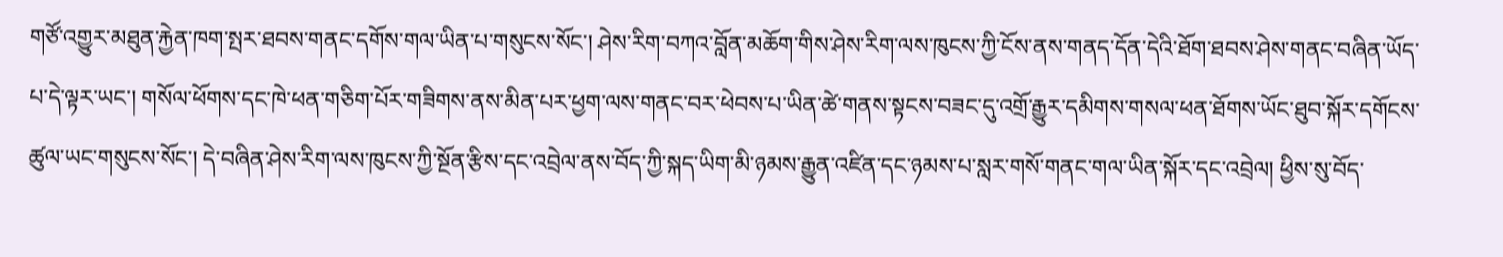གཙོ་འགྱུར་མཐུན་རྐྱེན་ཁག་སྤར་ཐབས་གནང་དགོས་གལ་ཡིན་པ་གསུངས་སོང་། ཤེས་རིག་བཀའ་བློན་མཆོག་གིས་ཤེས་རིག་ལས་ཁུངས་ཀྱི་ངོས་ནས་གནད་དོན་དེའི་ཐོག་ཐབས་ཤེས་གནང་བཞིན་ཡོད་པ་དེ་ལྟར་ཡང་། གསོལ་ཕོགས་དང་ཁེ་ཕན་གཅིག་པོར་གཟིགས་ནས་མིན་པར་ཕྱག་ལས་གནང་བར་ཕེབས་པ་ཡིན་ཚེ་གནས་སྟངས་བཟང་དུ་འགྲོ་རྒྱུར་དམིགས་གསལ་ཕན་ཐོགས་ཡོང་ཐུབ་སྐོར་དགོངས་ཚུལ་ཡང་གསུངས་སོང་། དེ་བཞིན་ཤེས་རིག་ལས་ཁུངས་ཀྱི་སྔོན་རྩིས་དང་འབྲེལ་ནས་བོད་ཀྱི་སྐད་ཡིག་མི་ཉམས་རྒྱུན་འཛིན་དང་ཉམས་པ་སླར་གསོ་གནང་གལ་ཡིན་སྐོར་དང་འབྲེལ། ཕྱིས་སུ་བོད་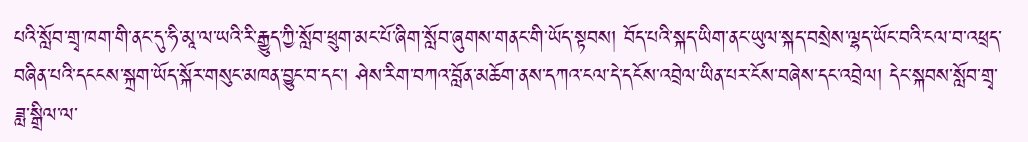པའི་སློབ་གྲྭ་ཁག་གི་ནང་དུ་ཧི་མཱ་ལ་ཡའི་རི་རྒྱུད་ཀྱི་སློབ་ཕྲུག་མང་པོ་ཞིག་སློབ་ཞུགས་གནང་གི་ཡོད་སྟབས། བོད་པའི་སྐད་ཡིག་ནང་ཡུལ་སྐད་བསྲེས་ལྷད་ཡོང་བའི་ངལ་བ་འཕྲད་བཞིན་པའི་དངངས་སྐྲག་ཡོད་སྐོར་གསུང་མཁན་བྱུང་བ་དང་། ཤེས་རིག་བཀའ་བློན་མཆོག་ནས་དཀའ་ངལ་དེ་དངོས་འབྲེལ་ཡིན་པར་ངོས་བཞེས་དང་འབྲེལ། དེང་སྐབས་སློབ་གྲྭ་ཟླ་སྒྲིལ་ལ་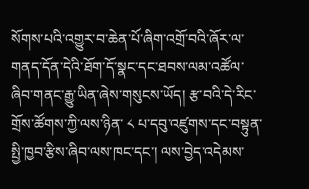སོགས་པའི་འགྱུར་བ་ཆེན་པོ་ཞིག་འགྲོ་བའི་ཞོར་ལ་གནད་དོན་དེའི་ཐོག་དོ་སྣང་དང་ཐབས་ལམ་འཚོལ་ཞིབ་གནང་རྒྱུ་ཡིན་ཞེས་གསུངས་ཡོད། རྩ་བའི་དེ་རིང་གྲོས་ཚོགས་ཀྱི་ལས་ཉིན་ ༨ པ་དབུ་འཛུགས་དང་བསྟུན་སྤྱི་ཁྱབ་རྩིས་ཞིབ་ལས་ཁང་དང་། ལས་བྱེད་འདེམས་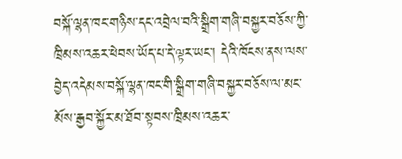བསྐོ་ལྷན་ཁང་གཉིས་དང་འབྲེལ་བའི་སྒྲིག་གཞི་བསྐྱར་བཅོས་ཀྱི་ཁྲིམས་འཆར་ཕེབས་ཡོད་པ་དེ་ལྟར་ཡང་། དེའི་ཁོངས་ནས་ལས་བྱེད་འདེམས་བསྐོ་ལྷན་ཁང་གི་སྒྲིག་གཞི་བསྐྱར་བཅོས་ལ་མང་མོས་རྒྱབ་སྐྱོར་མ་ཐོབ་སྟབས་ཁྲིམས་འཆར་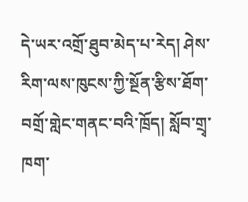དེ་ཡར་འགྲོ་ཐུབ་མེད་པ་རེད། ཤེས་རིག་ལས་ཁུངས་ཀྱི་སྔོན་རྩིས་ཐོག་བགྲོ་གླེང་གནང་བའི་ཁྲོད། སློབ་གྲྭ་ཁག་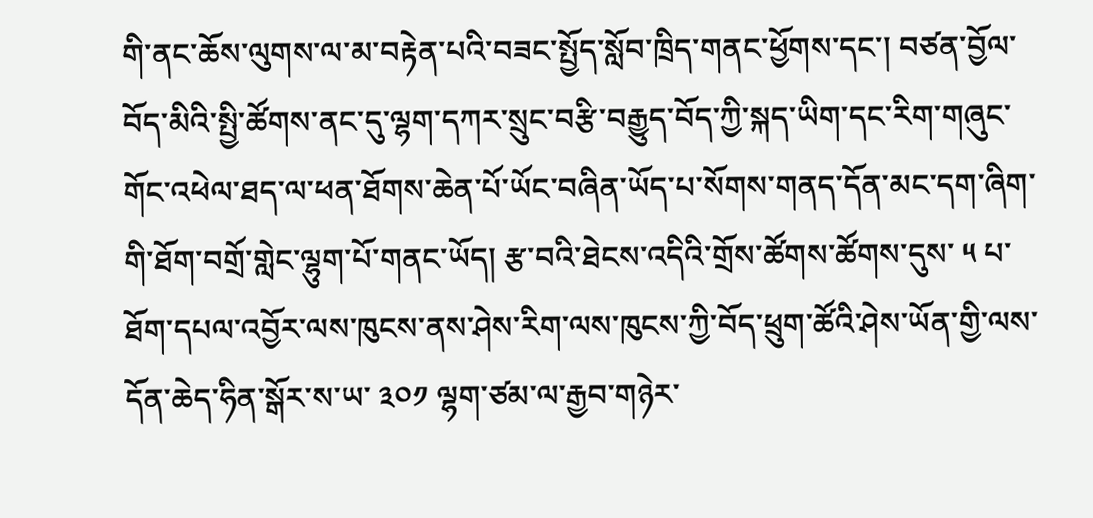གི་ནང་ཆོས་ལུགས་ལ་མ་བརྟེན་པའི་བཟང་སྤྱོད་སློབ་ཁྲིད་གནང་ཕྱོགས་དང་། བཙན་བྱོལ་བོད་མིའི་སྤྱི་ཚོགས་ནང་དུ་ལྷག་དཀར་སྲུང་བརྩི་བརྒྱུད་བོད་ཀྱི་སྐད་ཡིག་དང་རིག་གཞུང་གོང་འཕེལ་ཐད་ལ་ཕན་ཐོགས་ཆེན་པོ་ཡོང་བཞིན་ཡོད་པ་སོགས་གནད་དོན་མང་དག་ཞིག་གི་ཐོག་བགྲོ་གླེང་ལྷུག་པོ་གནང་ཡོད། རྩ་བའི་ཐེངས་འདིའི་གྲོས་ཚོགས་ཚོགས་དུས་ ༥ པ་ཐོག་དཔལ་འབྱོར་ལས་ཁུངས་ནས་ཤེས་རིག་ལས་ཁུངས་ཀྱི་བོད་ཕྲུག་ཚོའི་ཤེས་ཡོན་གྱི་ལས་དོན་ཆེད་ཧིན་སྒོར་ས་ཡ་ ༣༠༡ ལྷག་ཙམ་ལ་རྒྱབ་གཉེར་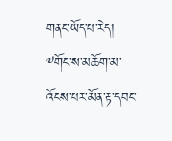གནང་ཡོད་པ་རེད།
༸གོང་ས་མཆོག་མ་འོངས་པར་མོན་རྟ་དབང་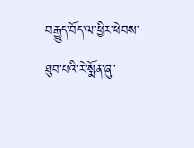བརྒྱུད་བོད་ལ་ཕྱིར་ཕེབས་ཐུབ་པའི་རེ་སྨོན་ཞུ་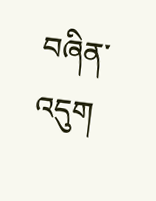བཞིན་འདུག